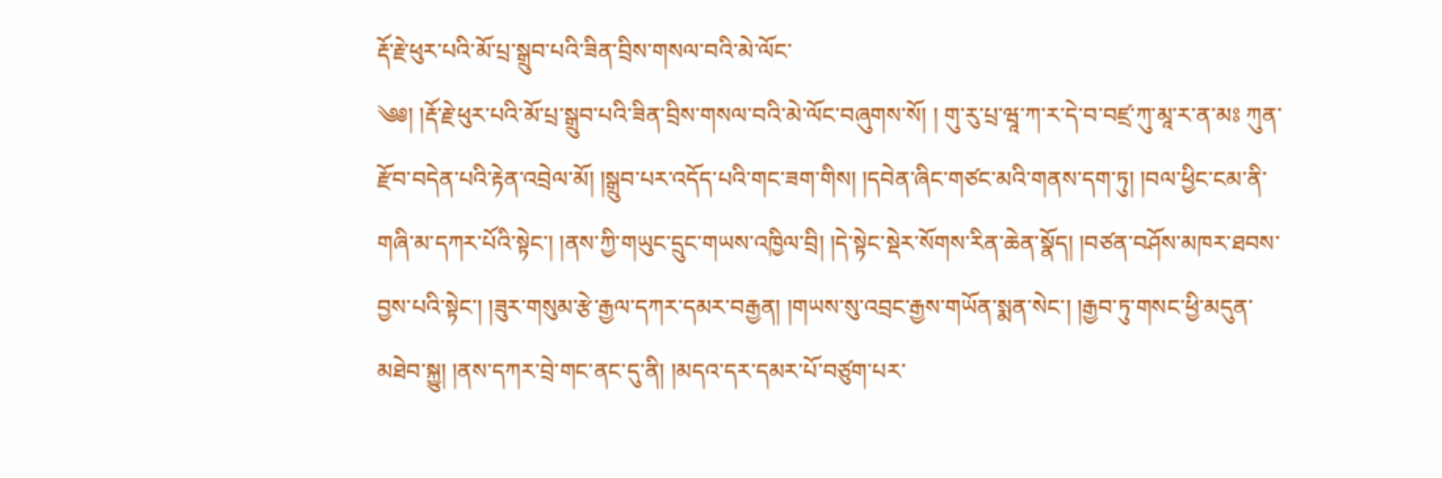རྡོ་རྗེ་ཕུར་པའི་མོ་པྲ་སྒྲུབ་པའི་ཟིན་བྲིས་གསལ་བའི་མེ་ལོང་
༄༅། །རྡོ་རྗེ་ཕུར་པའི་མོ་པྲ་སྒྲུབ་པའི་ཟིན་བྲིས་གསལ་བའི་མེ་ལོང་བཞུགས་སོ། ། གུ་རུ་པྲ་ཝཱ་ཀ་ར་དེ་བ་བཛྲ་ཀུ་མཱ་ར་ན་མཿ ཀུན་རྫོབ་བདེན་པའི་རྟེན་འབྲེལ་མོ། །སྒྲུབ་པར་འདོད་པའི་གང་ཟག་གིས། །དབེན་ཞིང་གཙང་མའི་གནས་དག་ཏུ། །བལ་ཕྱིང་ངམ་ནི་གཞི་མ་དཀར་པོའི་སྟེང་། །ནས་ཀྱི་གཡུང་དྲུང་གཡས་འཁྱིལ་བྲི། །དེ་སྟེང་སྡེར་སོགས་རིན་ཆེན་སྣོད། །བཙན་བཤོས་མཁར་ཐབས་བྱས་པའི་སྟེང་། །ཟུར་གསུམ་རྩེ་རྒྱལ་དཀར་དམར་བརྒྱན། །གཡས་སུ་འབྲང་རྒྱས་གཡོན་སྨན་སེང་། །རྒྱབ་ཏུ་གསང་ཕྱི་མདུན་མཐེབ་སྐྱུ། །ནས་དཀར་བྲེ་གང་ནང་དུ་ནི། །མདའ་དར་དམར་པོ་བཙུག་པར་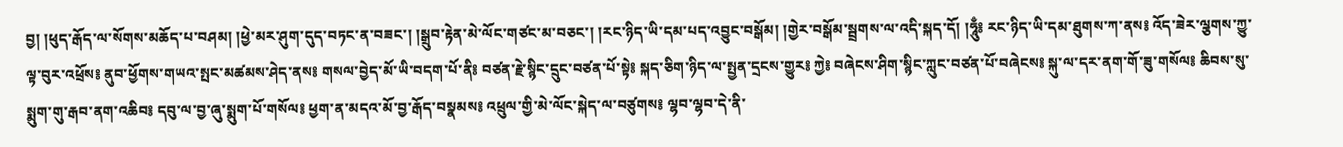བྱ། །ཕུད་རྒོད་ལ་སོགས་མཆོད་པ་བཤམ། །ཕྱེ་མར་ཤུག་དུད་བཏང་ན་བཟང་། །སྒྲུབ་རྟེན་མེ་ལོང་གཙང་མ་བཅང་། །རང་ཉིད་ཡི་དམ་པད་འབྱུང་བསྒོམ། །གྱེར་བསྒོམ་སྦྲགས་ལ་འདི་སྐད་དོ། །ཧཱུྃ༔ རང་ཉིད་ཡི་དམ་ཐུགས་ཀ་ནས༔ འོད་ཟེར་ལྕགས་ཀྱུ་ལྟ་བུར་འཕྲོས༔ ནུབ་ཕྱོགས་གཡའ་སྤང་མཚམས་ཤེད་ནས༔ གསལ་བྱེད་མོ་ཡི་བདག་པོ་ནི༔ བཙན་རྗེ་སྙིང་དྲུང་བཙན་པོ་སྟེ༔ སྐད་ཅིག་ཉིད་ལ་སྤྱན་དྲངས་གྱུར༔ ཀྱེ༔ བཞེངས་ཤིག་སྙིང་ཀླུང་བཙན་པོ་བཞེངས༔ སྐུ་ལ་དར་ནག་གོ་ཟུ་གསོལ༔ ཆིབས་སུ་སྨུག་གུ་རྒབ་ནག་འཆིབ༔ དབུ་ལ་བྱ་ཞུ་སྨུག་པོ་གསོལ༔ ཕྱག་ན་མདའ་མོ་བྱ་རྒོད་བསྣམས༔ འཕྲུལ་གྱི་མེ་ལོང་སྐེད་ལ་བཙུགས༔ ལྷབ་ལྷབ་དེ་ནི་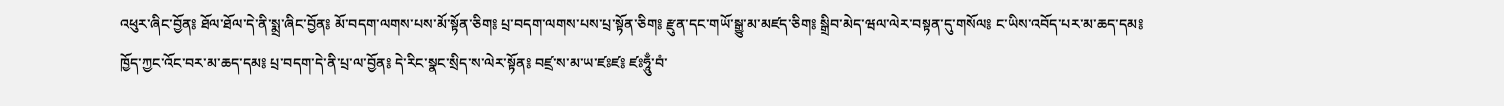འཕུར་ཞིང་བྱོན༔ ཐོལ་ཐོལ་དེ་ནི་སྨྲ་ཞིང་བྱོན༔ མོ་བདག་ལགས་པས་མོ་སྟོན་ཅིག༔ པྲ་བདག་ལགས་པས་པྲ་སྟོན་ཅིག༔ རྫུན་དང་གཡོ་སྒྱུ་མ་མཛད་ཅིག༔ སྒྲིབ་མེད་ཝལ་ལེར་བསྟན་དུ་གསོལ༔ ང་ཡིས་འབོད་པར་མ་ཆད་དམ༔ ཁྱོད་ཀྱང་འོང་བར་མ་ཆད་དམ༔ པྲ་བདག་དེ་ནི་པྲ་ལ་བྱོན༔ དེ་རིང་སྣང་སྲིད་ས་ལེར་སྟོན༔ བཛྲ་ས་མ་ཡ་ཛཿཛ༔ ཛཿཧཱུྃ་བཾ་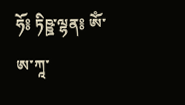ཧོ༔ ཏིཥྛ་ལྷན༔ ཨོཾ་ཨ་ཀཱ་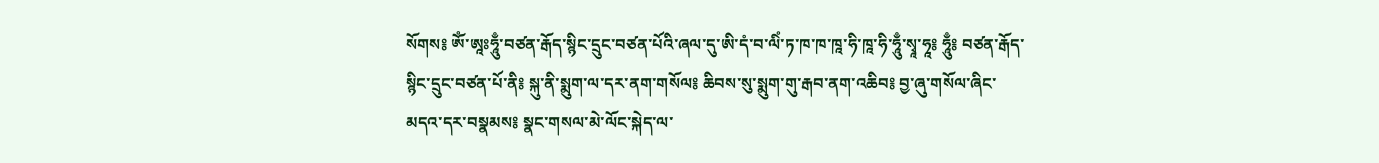སོགས༔ ཨོཾ་ཨཱཿཧཱུྃ་བཙན་རྒོད་སྙིང་དྲུང་བཙན་པོའི་ཞལ་དུ་ཨི་དཾ་བ་ལིཾ་ཏ་ཁ་ཁ་ཁཱ་ཧི་ཁཱ་ཧི་ཧཱུྃ་སྭཱ་ཧཱ༔ ཧཱུྃ༔ བཙན་རྒོད་སྙིང་དྲུང་བཙན་པོ་ནི༔ སྐུ་ནི་སྨུག་ལ་དར་ནག་གསོལ༔ ཆིབས་སུ་སྨུག་གུ་རྒབ་ནག་འཆིབ༔ བྱ་ཞུ་གསོལ་ཞིང་མདའ་དར་བསྣམས༔ སྣང་གསལ་མེ་ལོང་སྐེད་ལ་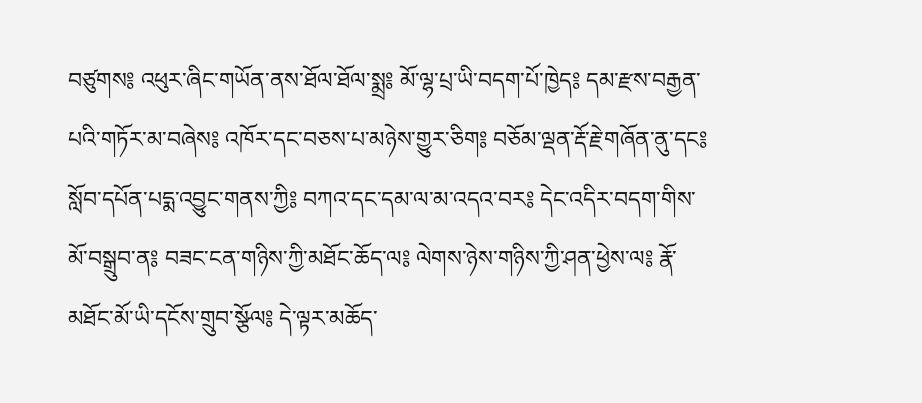བཙུགས༔ འཕུར་ཞིང་གཡོན་ནས་ཐོལ་ཐོལ་སྨྲ༔ མོ་ལྷ་པྲ་ཡི་བདག་པོ་ཁྱེད༔ དམ་རྫས་བརྒྱན་པའི་གཏོར་མ་བཞེས༔ འཁོར་དང་བཅས་པ་མཉེས་གྱུར་ཅིག༔ བཅོམ་ལྡན་རྡོ་རྗེ་གཞོན་ནུ་དང༔ སློབ་དཔོན་པདྨ་འབྱུང་གནས་ཀྱི༔ བཀའ་དང་དམ་ལ་མ་འདའ་བར༔ དེང་འདིར་བདག་གིས་མོ་བསྒྲུབ་ན༔ བཟང་ངན་གཉིས་ཀྱི་མཐོང་ཆོད་ལ༔ ལེགས་ཉེས་གཉིས་ཀྱི་ཤན་ཕྱེས་ལ༔ རྣོ་མཐོང་མོ་ཡི་དངོས་གྲུབ་སྩོལ༔ དེ་ལྟར་མཆོད་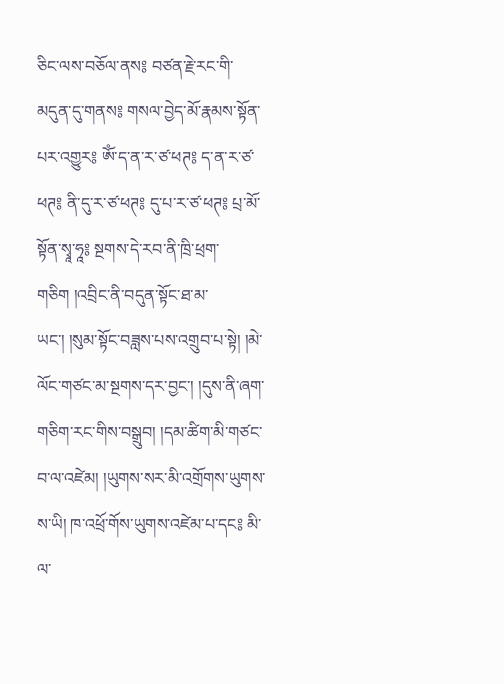ཅིང་ལས་བཅོལ་ནས༔ བཙན་རྗེ་རང་གི་མདུན་དུ་གནས༔ གསལ་བྱེད་མོ་རྣམས་སྟོན་པར་འགྱུར༔ ཨོཾ་ད་ན་ར་ཙ་ཕཊ༔ ད་ན་ར་ཙ་ཕཊ༔ ནི་དུ་ར་ཙ་ཕཊ༔ དུ་པ་ར་ཙ་ཕཊ༔ པྲ་མོ་སྟོན་སྭཱ་ཧཱ༔ སྔགས་དེ་རབ་ནི་ཁྲི་ཕྲག་གཅིག །འབྲིང་ནི་བདུན་སྟོང་ཐ་མ་ཡང་། །སུམ་སྟོང་བཟླས་པས་འགྲུབ་པ་སྟེ། །མེ་ལོང་གཙང་མ་སྔགས་དར་བྱང་། །དུས་ནི་ཞག་གཅིག་རང་གིས་བསྒྲུབ། །དམ་ཚིག་མི་གཙང་བ་ལ་འཛེམ། །ཡུགས་སར་མི་འགྲོགས་ཡུགས་ས་ཡི། ཁ་འཕྲོ་གོས་ཡུགས་འཛེམ་པ་དང༔ མི་ལ་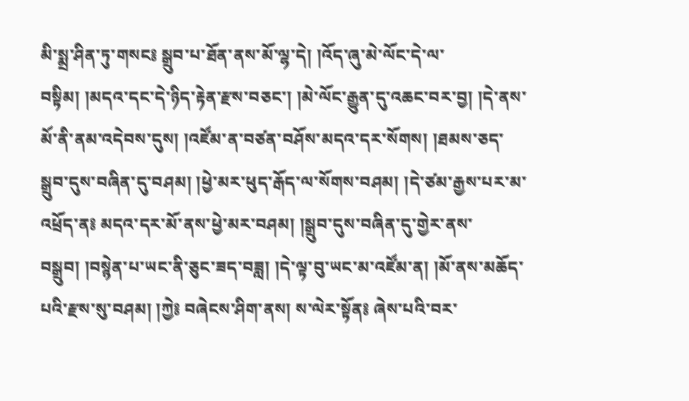མི་སྨྲ་ཤིན་ཏུ་གསང༔ སྒྲུབ་པ་ཐོན་ནས་མོ་ལྷ་དེ། །འོད་ཞུ་མེ་ལོང་དེ་ལ་བསྟིམ། །མདའ་དང་དེ་ཉིད་རྟེན་རྫས་བཅང་། །མེ་ལོང་རྒྱུན་དུ་འཆང་བར་བྱ། །དེ་ནས་མོ་ནི་ནམ་འདེབས་དུས། །འཛོམ་ན་བཙན་བཤོས་མདའ་དར་སོགས། །ཐམས་ཅད་སྒྲུབ་དུས་བཞིན་དུ་བཤམ། །ཕྱེ་མར་ཕུད་རྒོད་ལ་སོགས་བཤམ། །དེ་ཙམ་རྒྱས་པར་མ་འཕྲོད་ན༔ མདའ་དར་མོ་ནས་ཕྱེ་མར་བཤམ། །སྒྲུབ་དུས་བཞིན་དུ་གྱེར་ནས་བསྒྲུབ། །བསྙེན་པ་ཡང་ནི་ཅུང་ཟད་བཟླ། །དེ་ལྟ་བུ་ཡང་མ་འཛོམ་ན། །མོ་ནས་མཆོད་པའི་རྫས་སུ་བཤམ། །ཀྱེ༔ བཞེངས་ཤིག་ནས། ས་ལེར་སྟོན༔ ཞེས་པའི་བར་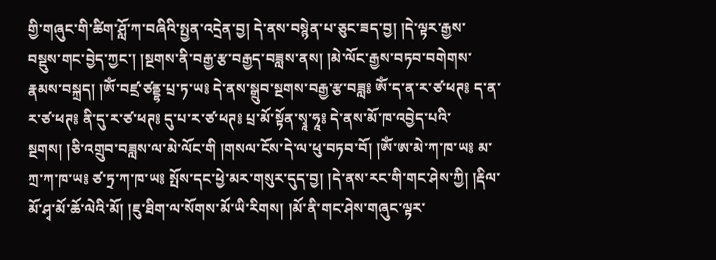གྱི་གཞུང་གི་ཚིག་ཤློ་ཀ་བཞིའི་སྤྱན་འདྲེན་བྱ། དེ་ནས་བསྙེན་པ་ཅུང་ཟད་བྱ། །དེ་ལྟར་རྒྱས་བསྡུས་གང་བྱེད་ཀྱང་། །སྔགས་ནི་བརྒྱ་རྩ་བརྒྱད་བཟླས་ནས། །མེ་ལོང་རྒྱས་བཏབ་བགེགས་རྣམས་བསྐྲད། །ཨོཾ་བཛྲ་ཙནྡྷ་པྲ་ཏ་ཡ༔ དེ་ནས་སྒྲུབ་སྔགས་བརྒྱ་རྩ་བཟླ༔ ཨོཾ་ད་ན་ར་ཙ་ཕཊ༔ ད་ན་ར་ཙ་ཕཊ༔ ནི་དུ་ར་ཙ་ཕཊ༔ དུ་པ་ར་ཙ་ཕཊ༔ པྲ་མོ་སྟོན་སྭཱ་ཧཱ༔ དེ་ནས་མོ་ཁ་འབྱེད་པའི་སྔགས། །ཅི་འགྲུབ་བཟླས་ལ་མེ་ལོང་གི །གསལ་ངོས་དེ་ལ་ཕུ་བཏབ་བོ། །ཨོཾ་ཨ་མེ་ཀ་ཁ་ཡ༔ མ་ཀྲ་ཀ་ཁ་ཡ༔ ཙ་ཏྲ་ཀ་ཁ་ཡ༔ སྤོས་དང་ཕྱེ་མར་གསུར་དུད་བྱ། །དེ་ནས་རང་གི་གང་ཤེས་ཀྱི། །རྡིལ་མོ་ཤྭ་མོ་ཆོ་ལེའི་མོ། །ཇུ་ཐིག་ལ་སོགས་མོ་ཡི་རིགས། །མོ་ནི་གང་ཤེས་གཞུང་ལྟར་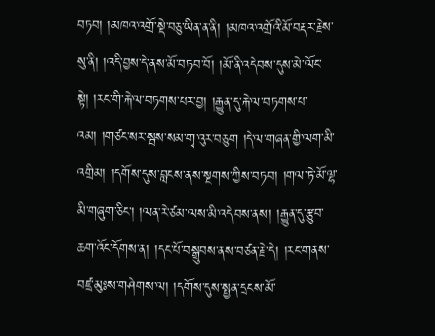བཏབ། །མཁའ་འགྲོ་སྡེ་བཅུ་ཡིན་ན་ནི། །མཁའ་འགྲོའི་མོ་བརྡར་རྗེས་སུ་ནི། །འདི་བྱས་དེ་ནས་མོ་བཏབ་བོ། །མོ་ནི་འདེབས་དུས་མེ་ལོང་སྟེ། །རང་གི་རྐེ་ལ་བཏགས་པར་བྱ། །རྒྱུན་དུ་རྐེ་ལ་བཏགས་པ་འམ། །གཙང་སར་སྦས་སམ་གྭ་འུར་བཅུག །དེ་ལ་གཞན་གྱི་ལག་མི་འགྲིམ། །དགོས་དུས་བླངས་ནས་སྔགས་ཀྱིས་བཏབ། །གལ་ཏེ་མོ་ལྷ་མི་གཞུག་ཅིང་། །ལན་རེ་ཙམ་ལས་མི་འདེབས་ནས། །རྒྱུན་དུ་རྩུབ་ཆག་འོང་དོགས་ན། །དང་པོ་བསྒྲུབས་ནས་བཙན་རྗེ་དེ། །རང་གནས་བཛྲ་མུཿས་གཤེགས་ལ། །དགོས་དུས་སྤྱན་དྲངས་མོ་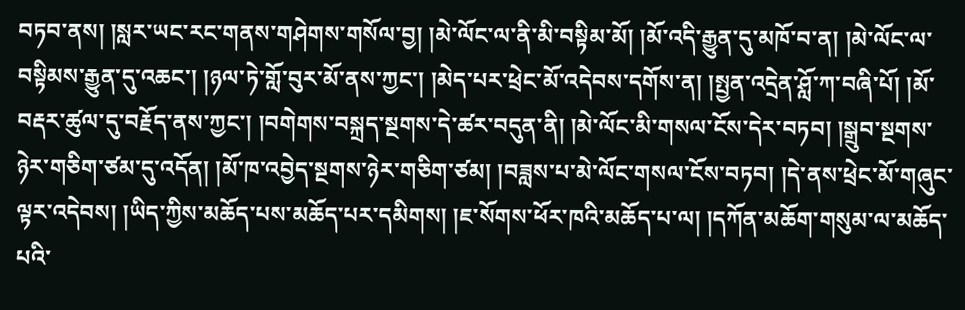བཏབ་ནས། །སླར་ཡང་རང་གནས་གཤེགས་གསོལ་བྱ། །མེ་ལོང་ལ་ནི་མི་བསྟིམ་མོ། །མོ་འདི་རྒྱུན་དུ་མཁོ་བ་ན། །མེ་ལོང་ལ་བསྟིམས་རྒྱུན་དུ་འཆང་། །ཉལ་ཏེ་གློ་བུར་མོ་ནས་ཀྱང་། །མེད་པར་ཕྲེང་མོ་འདེབས་དགོས་ན། །སྤྱན་འདྲེན་ཤློ་ཀ་བཞི་པོ། །མོ་བརྡར་ཚུལ་དུ་བརྗོད་ནས་ཀྱང་། །བགེགས་བསྐྲད་སྔགས་དེ་ཚར་བདུན་ནི། །མེ་ལོང་མི་གསལ་ངོས་དེར་བཏབ། །སྒྲུབ་སྔགས་ཉེར་གཅིག་ཙམ་དུ་འདོན། །མོ་ཁ་འབྱེད་སྔགས་ཉེར་གཅིག་ཙམ། །བཟླས་པ་མེ་ལོང་གསལ་ངོས་བཏབ། །དེ་ནས་ཕྲེང་མོ་གཞུང་ལྟར་འདེབས། །ཡིད་ཀྱིས་མཆོད་པས་མཆོད་པར་དམིགས། །ཇ་སོགས་ཕོར་ཁའི་མཆོད་པ་ལ། །དཀོན་མཆོག་གསུམ་ལ་མཆོད་པའི་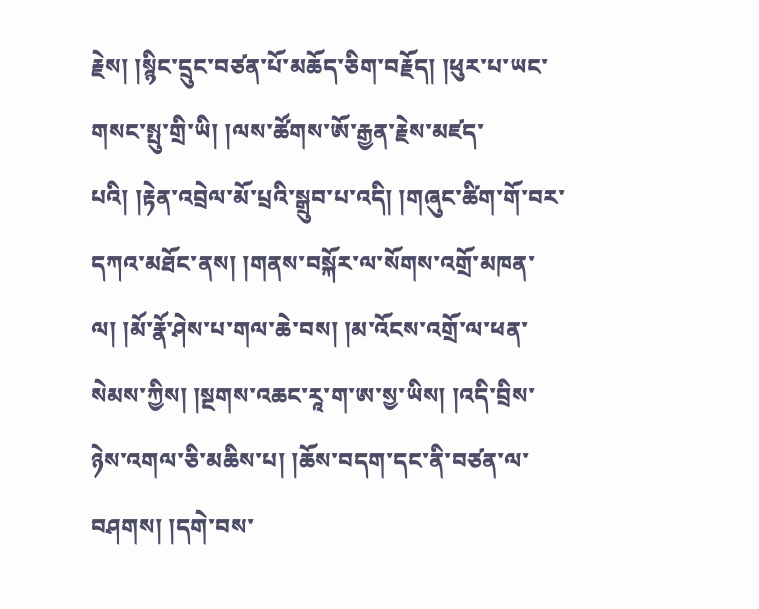རྗེས། །སྙིང་དྲུང་བཙན་པོ་མཆོད་ཅིག་བརྗོད། །ཕུར་པ་ཡང་གསང་སྤུ་གྲི་ཡི། །ལས་ཚོགས་ཨོ་རྒྱན་རྗེས་མཛད་པའི། །རྟེན་འབྲེལ་མོ་པྲའི་སྒྲུབ་པ་འདི། །གཞུང་ཚིག་གོ་བར་དཀའ་མཐོང་ནས། །གནས་བསྐོར་ལ་སོགས་འགྲོ་མཁན་ལ། །མོ་རྣོ་ཤེས་པ་གལ་ཆེ་བས། །མ་འོངས་འགྲོ་ལ་ཕན་སེམས་ཀྱིས། །སྔགས་འཆང་རཱ་ག་ཨ་སྱ་ཡིས། །འདི་བྲིས་ཉེས་འགལ་ཅི་མཆིས་པ། །ཆོས་བདག་དང་ནི་བཙན་ལ་བཤགས། །དགེ་བས་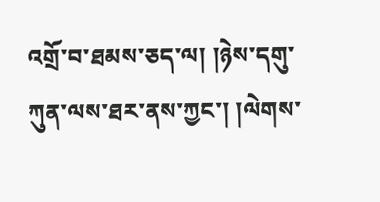འགྲོ་བ་ཐམས་ཅད་ལ། །ཉེས་དགུ་ཀུན་ལས་ཐར་ནས་ཀྱང་། །ལེགས་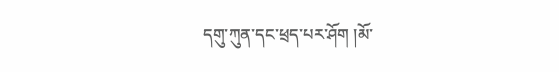དགུ་ཀུན་དང་ཕྲད་པར་ཤོག །མོ་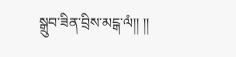སྒྲུབ་ཟིན་བྲིས་མངྒ་ལཾ།། །།